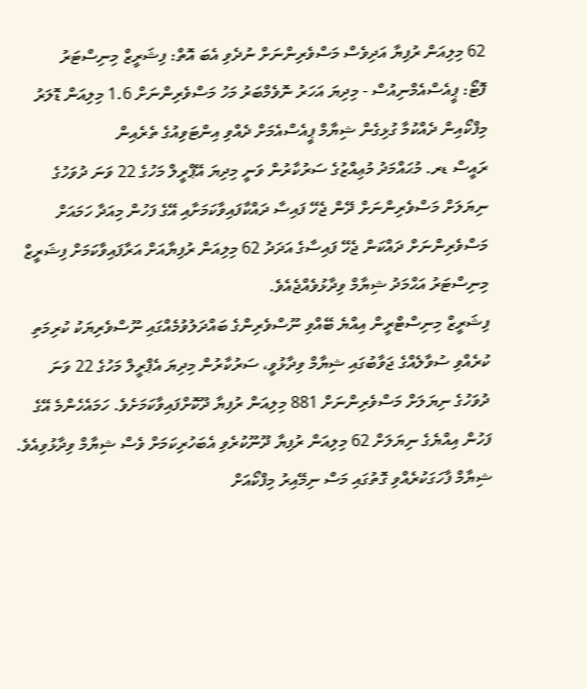62 މިލިއަން ރުފިޔާ އަދިވެސް މަސްވެރިންނަށް ނުދެވި އެބަ އޮތް: ފިޝަރީޒް މިނިސްޓަރު
ފޮޓޯ: ޕީއެސްއެމްނިއުސް - މިދިޔަ އަހަރު ނޮވެމްބަރު މަހު މަސްވެރިންނަށް 1.6 މިލިއަން ޑޮލަރު މިފްކޯއިން ދެއްކުމާ ގުޅިގެން ޝިޔާމް ޕީއެސްއެމަށް ދެއްވި އިންޓަވިއުގެ ތެރެއިން
ރައީސް ޑރ. މުޙައްމަދު މުޢިއްޒުގެ ސަރުކާރުން ވަނީ މިދިޔަ އޭޕްރީލް މަހުގެ 22 ވަނަ ދުވަހުގެ ނިޔަލަށް މަސްވެރިންނަށް ދޭން ޖެހޭ ފައިސާ ދައްކާފައިވާކަމަށާއި އޭގެ ފަހުން މިއަދާ ހަމައަށް މަސްވެރިންނަށް ދައްކަން ޖެހޭ ފައިސާގެ އަދަދު 62 މިލިއަން ރުފިޔާއަށް އަރާފައިވާކަމަށް ފިޝަރީޒް މިނިސްޓަރު އަޙްމަދު ޝިޔާމް ވިދާޅުވެއްޖެއެވެ.
ފިޝަރީޒް މިނިސްޓްރީން އިއްޔެ ބޭއްވި ނޫސްވެރިންގެ ބައްދަލުވުމެއްގައި ނޫސްވެރިޔަކު ކުރިމަތި ކުރެއްވި ސުވާލެއްގެ ޖަވާބުގައި ޝިޔާމް ވިދާޅުވީ، ސަރުކާރުން މިދިޔަ އެޕްރީލް މަހުގެ 22 ވަނަ ދުވަހުގެ ނިޔަލަށް މަސްވެރިންނަށް 881 މިލިއަން ރުފިޔާ ދޫކޮށްފައިވާކަމަށެވެ. ހަމައެހެންމެ އޭގެ ފަހުން އިއްޔެގެ ނިޔަލަށް 62 މިލިއަން ރުފިޔާ ދޫނޫކުރެވި އެބަހުރިކަމަށް ވެސް ޝިޔާމް ވިދާޅުވިއެވެ.
ޝިޔާމް ފާހަގަކުރެއްވި ގޮތުގައި މަސް ނިމޭއިރު މިފްކޯއަށް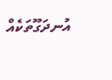އުނދަގޫތަކެއް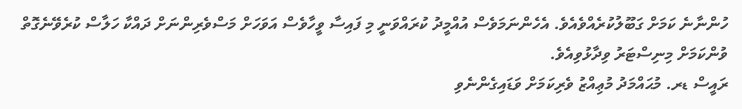ހުންނާނެ ކަމަށް ގަބޫލުކުރެއްވެއެވެ. އެހެންނަމަވެސް އުއްމީދު ކުރައްވަނީ މި ފައިސާ ވީހާވެސް އަވަހަށް މަސްވެރިންނަށް ދައްކާ ހަލާސް ކުރެވޭނެގޮތް ވުންކަމަށް މިނިސްޓަރު ވިދާޅުވިއެވެ.
ރައީސް ޑރ. މުޙައްމަދު މުޢިއްޒު ވެރިކަމަށް ވަޑައިގެންނެވި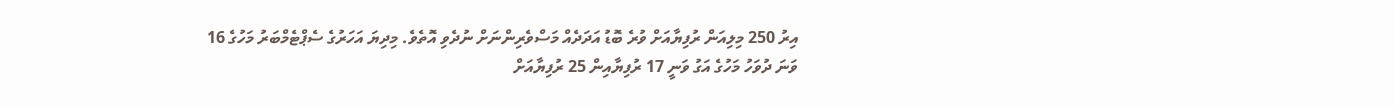އިރު 250 މިލިއަން ރުފިޔާއަށް ވުރެ ބޮޑު އަދަދެއް މަސްވެރިންނަށް ނުދެވި އޮތެވެ. މިދިޔަ އަހަރުގެ ސެޕްޓެމްބަރު މަހުގެ 16 ވަނަ ދުވަހު މަހުގެ އަގު ވަނީ 17 ރުފިޔާއިން 25 ރުފިޔާއަށް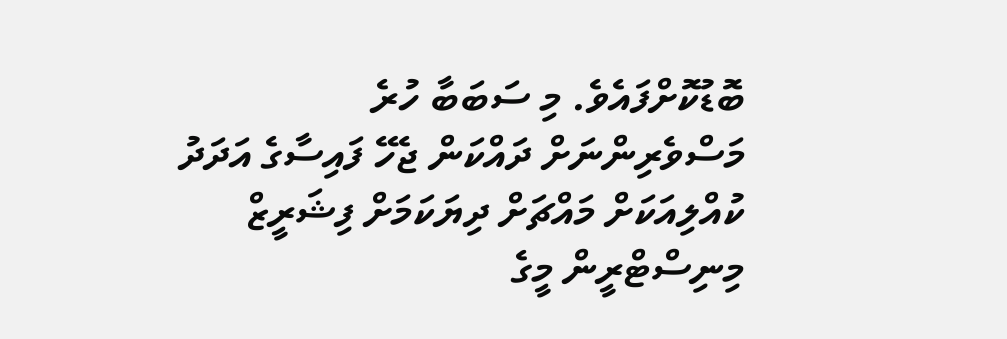ބޮޑުކޮށްފައެވެ. މި ސަބަބާ ހުރެ މަސްވެރިންނަށް ދައްކަން ޖެހޭ ފައިސާގެ އަދަދު ކުއްލިއަކަށް މައްޗަށް ދިޔަކަމަށް ފިޝަރީޒް މިނިސްޓްރީން މީގެ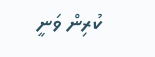ކުރިން ވަނީ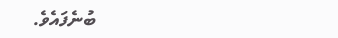ބުނެފައެވެ.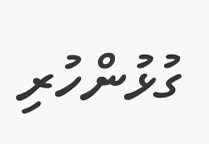ގުޅުންހުރި